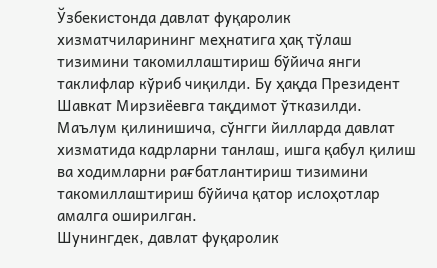Ўзбекистонда давлат фуқаролик хизматчиларининг меҳнатига ҳақ тўлаш тизимини такомиллаштириш бўйича янги таклифлар кўриб чиқилди. Бу ҳақда Президент Шавкат Мирзиёевга тақдимот ўтказилди.
Маълум қилинишича, сўнгги йилларда давлат хизматида кадрларни танлаш, ишга қабул қилиш ва ходимларни рағбатлантириш тизимини такомиллаштириш бўйича қатор ислоҳотлар амалга оширилган.
Шунингдек, давлат фуқаролик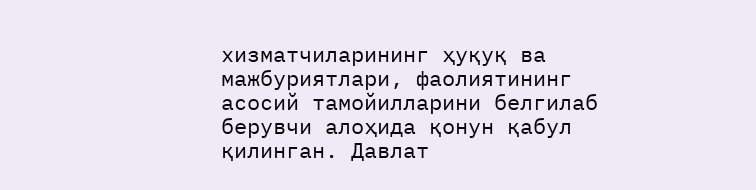хизматчиларининг ҳуқуқ ва мажбуриятлари, фаолиятининг асосий тамойилларини белгилаб берувчи алоҳида қонун қабул қилинган. Давлат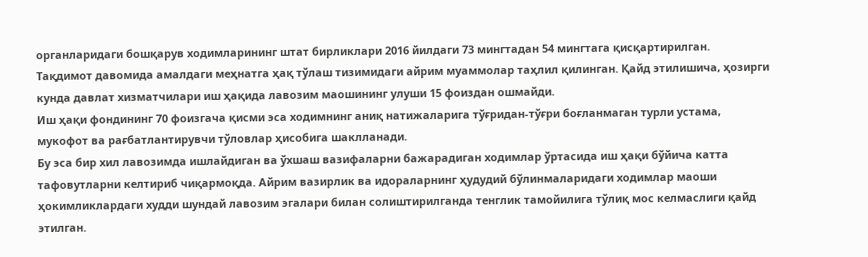органларидаги бошқарув ходимларининг штат бирликлари 2016 йилдаги 73 мингтадан 54 мингтага қисқартирилган.
Тақдимот давомида амалдаги меҳнатга ҳақ тўлаш тизимидаги айрим муаммолар таҳлил қилинган. Қайд этилишича, ҳозирги кунда давлат хизматчилари иш ҳақида лавозим маошининг улуши 15 фоиздан ошмайди.
Иш ҳақи фондининг 70 фоизгача қисми эса ходимнинг аниқ натижаларига тўғридан-тўғри боғланмаган турли устама, мукофот ва рағбатлантирувчи тўловлар ҳисобига шаклланади.
Бу эса бир хил лавозимда ишлайдиган ва ўхшаш вазифаларни бажарадиган ходимлар ўртасида иш ҳақи бўйича катта тафовутларни келтириб чиқармоқда. Айрим вазирлик ва идораларнинг ҳудудий бўлинмаларидаги ходимлар маоши ҳокимликлардаги худди шундай лавозим эгалари билан солиштирилганда тенглик тамойилига тўлиқ мос келмаслиги қайд этилган.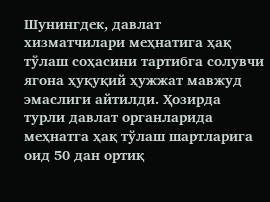Шунингдек, давлат хизматчилари меҳнатига ҳақ тўлаш соҳасини тартибга солувчи ягона ҳуқуқий ҳужжат мавжуд эмаслиги айтилди. Ҳозирда турли давлат органларида меҳнатга ҳақ тўлаш шартларига оид 50 дан ортиқ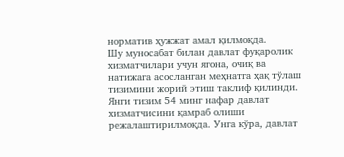норматив ҳужжат амал қилмоқда.
Шу муносабат билан давлат фуқаролик хизматчилари учун ягона, очиқ ва натижага асосланган меҳнатга ҳақ тўлаш тизимини жорий этиш таклиф қилинди.
Янги тизим 54 минг нафар давлат хизматчисини қамраб олиши режалаштирилмоқда. Унга кўра, давлат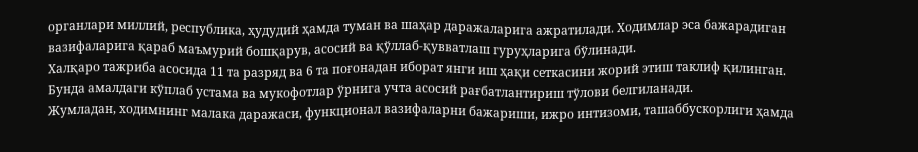органлари миллий, республика, ҳудудий ҳамда туман ва шаҳар даражаларига ажратилади. Ходимлар эса бажарадиган вазифаларига қараб маъмурий бошқарув, асосий ва қўллаб-қувватлаш гуруҳларига бўлинади.
Халқаро тажриба асосида 11 та разряд ва 6 та поғонадан иборат янги иш ҳақи сеткасини жорий этиш таклиф қилинган. Бунда амалдаги кўплаб устама ва мукофотлар ўрнига учта асосий рағбатлантириш тўлови белгиланади.
Жумладан, ходимнинг малака даражаси, функционал вазифаларни бажариши, ижро интизоми, ташаббускорлиги ҳамда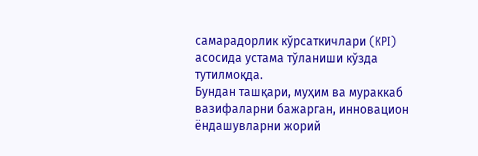самарадорлик кўрсаткичлари (KPI) асосида устама тўланиши кўзда тутилмоқда.
Бундан ташқари, муҳим ва мураккаб вазифаларни бажарган, инновацион ёндашувларни жорий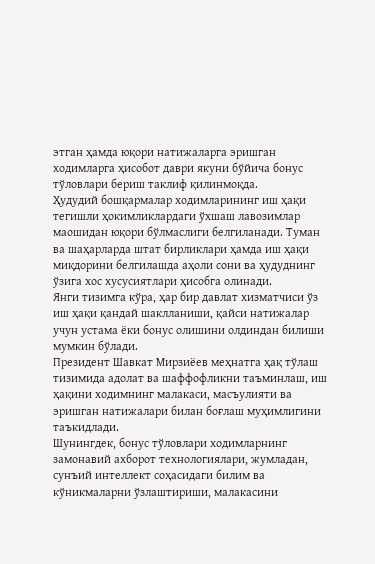этган ҳамда юқори натижаларга эришган ходимларга ҳисобот даври якуни бўйича бонус тўловлари бериш таклиф қилинмоқда.
Ҳудудий бошқармалар ходимларининг иш ҳақи тегишли ҳокимликлардаги ўхшаш лавозимлар маошидан юқори бўлмаслиги белгиланади. Туман ва шаҳарларда штат бирликлари ҳамда иш ҳақи миқдорини белгилашда аҳоли сони ва ҳудуднинг ўзига хос хусусиятлари ҳисобга олинади.
Янги тизимга кўра, ҳар бир давлат хизматчиси ўз иш ҳақи қандай шаклланиши, қайси натижалар учун устама ёки бонус олишини олдиндан билиши мумкин бўлади.
Президент Шавкат Мирзиёев меҳнатга ҳақ тўлаш тизимида адолат ва шаффофликни таъминлаш, иш ҳақини ходимнинг малакаси, масъулияти ва эришган натижалари билан боғлаш муҳимлигини таъкидлади.
Шунингдек, бонус тўловлари ходимларнинг замонавий ахборот технологиялари, жумладан, сунъий интеллект соҳасидаги билим ва кўникмаларни ўзлаштириши, малакасини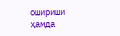ошириши ҳамда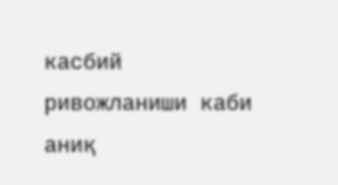касбий ривожланиши каби аниқ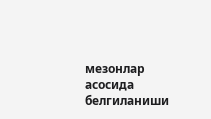мезонлар асосида белгиланиши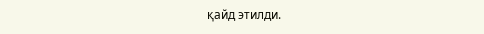қайд этилди.